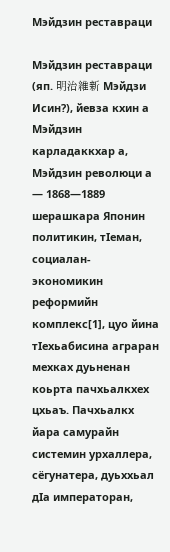Мэйдзин реставраци

Мэйдзин реставраци (яп. 明治維新 Мэйдзи Исин?), йевза кхин а Мэйдзин карладаккхар а, Мэйдзин революци а — 1868—1889 шерашкара Японин политикин, тӀеман, социалан-экономикин реформийн комплекс[1], цуо йина тӀехьабисина аграран мехках дуьненан коьрта пачхьалкхех цхьаъ. Пачхьалкх йара самурайн системин урхаллера, сёгунатера, дуьххьал дӀа императоран,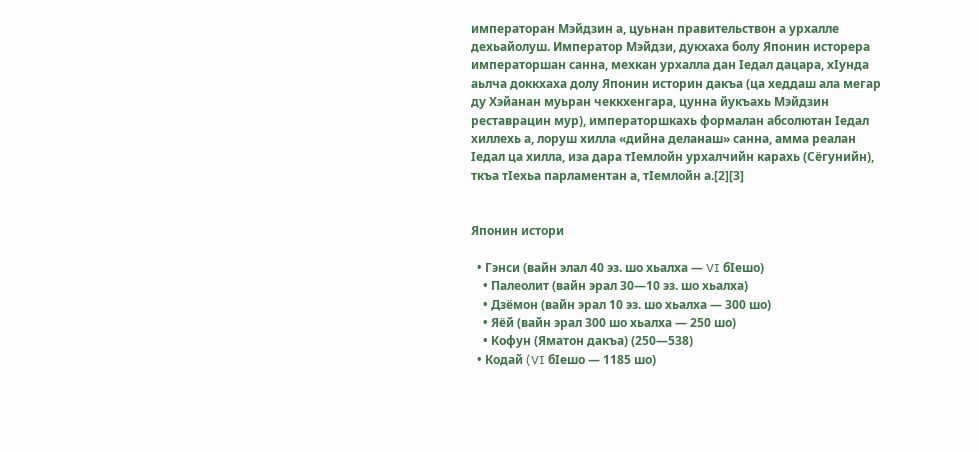императоран Мэйдзин а, цуьнан правительствон а урхалле дехьайолуш. Император Мэйдзи, дукхаха болу Японин исторера императоршан санна, мехкан урхалла дан Ӏедал дацара, хӀунда аьлча доккхаха долу Японин историн дакъа (ца хеддаш ала мегар ду Хэйанан муьран чеккхенгара, цунна йукъахь Мэйдзин реставрацин мур), императоршкахь формалан абсолютан Ӏедал хиллехь а, лоруш хилла «дийна деланаш» санна, амма реалан Ӏедал ца хилла, иза дара тӀемлойн урхалчийн карахь (Сёгунийн), ткъа тӀехьа парламентан а, тӀемлойн а.[2][3]


Японин истори

  • Гэнси (вайн элал 40 эз. шо хьалха — VI бӀешо)
    • Палеолит (вайн эрал 30—10 эз. шо хьалха)
    • Дзёмон (вайн эрал 10 эз. шо хьалха — 300 шо)
    • Яёй (вайн эрал 300 шо хьалха — 250 шо)
    • Кофун (Яматон дакъа) (250—538)
  • Кодай (VI бӀешо — 1185 шо)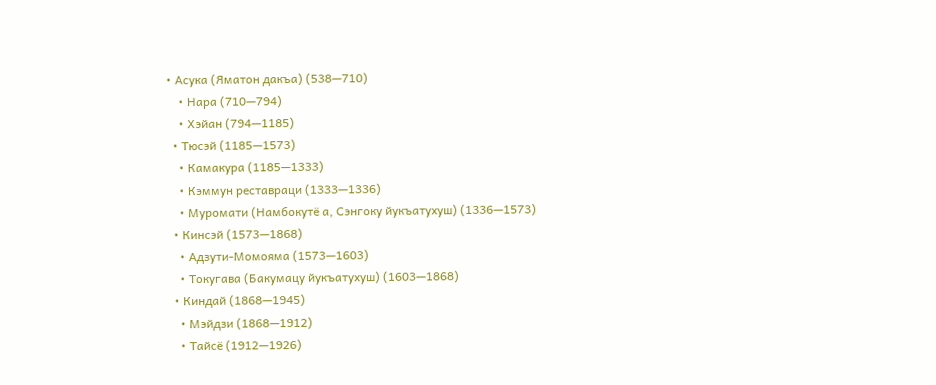• Асука (Яматон дакъа) (538—710)
    • Нара (710—794)
    • Хэйан (794—1185)
  • Тюсэй (1185—1573)
    • Камакура (1185—1333)
    • Кэммун реставраци (1333—1336)
    • Муромати (Намбокутё а, Сэнгоку йукъатухуш) (1336—1573)
  • Кинсэй (1573—1868)
    • Адзути-Момояма (1573—1603)
    • Токугава (Бакумацу йукъатухуш) (1603—1868)
  • Киндай (1868—1945)
    • Мэйдзи (1868—1912)
    • Тайсё (1912—1926)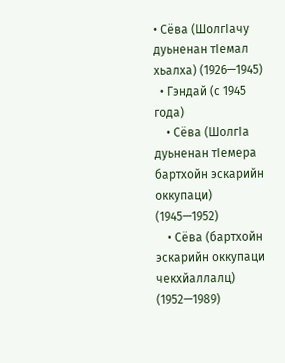• Сёва (ШолгӀачу дуьненан тӀемал хьалха) (1926—1945)
  • Гэндай (с 1945 года)
    • Сёва (ШолгӀа дуьненан тӀемера бартхойн эскарийн оккупаци) (1945—1952)
    • Сёва (бартхойн эскарийн оккупаци чекхйаллалц) (1952—1989)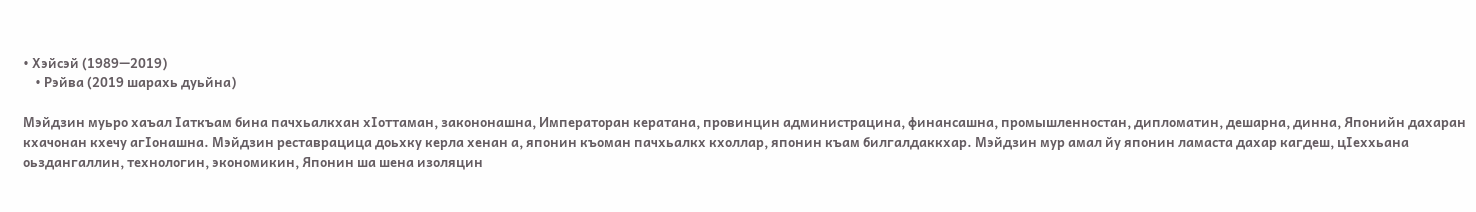• Хэйсэй (1989—2019)
    • Рэйва (2019 шарахь дуьйна)

Мэйдзин муьро хаъал Ӏаткъам бина пачхьалкхан хӀоттаман, закононашна, Императоран кератана, провинцин администрацина, финансашна, промышленностан, дипломатин, дешарна, динна, Японийн дахаран кхачонан кхечу агӀонашна. Мэйдзин реставрацица доьхку керла хенан а, японин къоман пачхьалкх кхоллар, японин къам билгалдаккхар. Мэйдзин мур амал йу японин ламаста дахар кагдеш, цӀеххьана оьздангаллин, технологин, экономикин, Японин ша шена изоляцин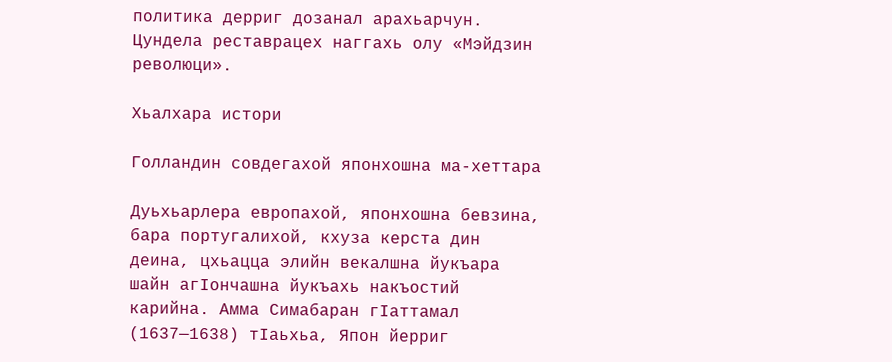политика дерриг дозанал арахьарчун. Цундела реставрацех наггахь олу «Мэйдзин революци».

Хьалхара истори

Голландин совдегахой японхошна ма-хеттара

Дуьхьарлера европахой, японхошна бевзина, бара португалихой, кхуза керста дин деина, цхьацца элийн векалшна йукъара шайн агӀончашна йукъахь накъостий карийна. Амма Симабаран гӀаттамал (1637—1638) тӀаьхьа, Япон йерриг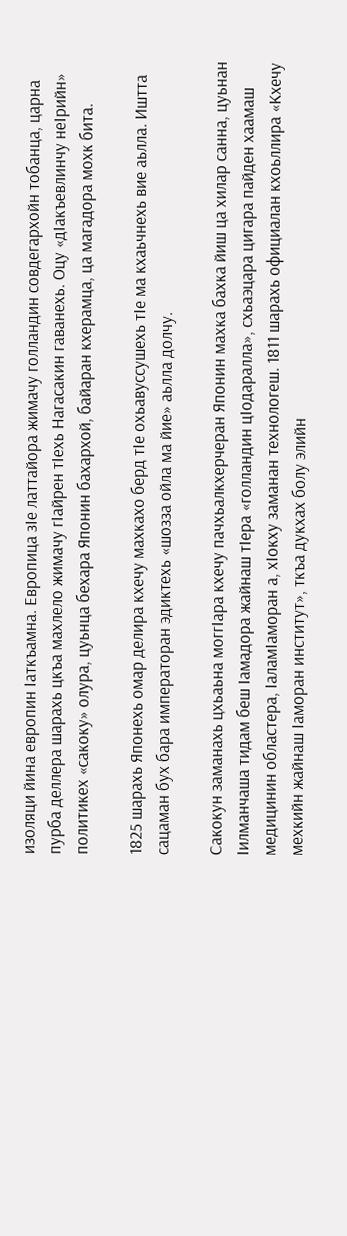изоляци йина европин Ӏаткъамна. Европица зӀе латтайора жимачу голландин совдегархойн тобанца, царна пурба деллера шарахь цкъа махлело жимачу гӀайрен тӀехь Нагасакин гаванехь. Оцу «дӀакъевлинчу неӀрийн» политикех «сакоку» олура, цуьнца бехара Японин бахархой, байаран кхерамца, ца магадора мохк бита.

1825 шарахь Японехь омар делира кхечу махкахо берд тӀе охьавуссушехь тӀе ма кхаьчнехь вие аьлла. Иштта сацаман бух бара императоран эдиктехь «шозза ойла ма йие» аьлла долчу.

Сакокун заманахь цхьаьна моггӀара кхечу пачхьалкхерчеран Японин махка бахка йиш ца хилар санна, цуьнан Ӏилманчаша тидам беш Ӏамадора жайнаш тӀера «голландин цӀодаралла», схьаэцара цигара пайден хаамаш медицинин областера, ӀаламӀаморан а, хӀокху заманан технологеш. 1811 шарахь официалан кхоьллира «Кхечу мехкийн жайнаш Ӏаморан институт», ткъа дукхах болу элийн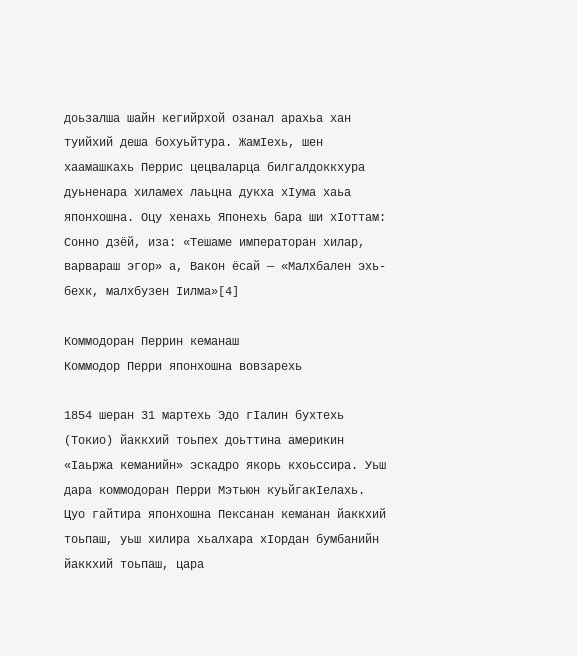доьзалша шайн кегийрхой озанал арахьа хан туийхий деша бохуьйтура. ЖамӀехь, шен хаамашкахь Перрис цецваларца билгалдоккхура дуьненара хиламех лаьцна дукха хӀума хаьа японхошна. Оцу хенахь Японехь бара ши хӀоттам: Сонно дзёй, иза: «Тешаме императоран хилар, варвараш эгор» а, Вакон ёсай — «Малхбален эхь-бехк, малхбузен Ӏилма»[4]

Коммодоран Перрин кеманаш
Коммодор Перри японхошна вовзарехь

1854 шеран 31 мартехь Эдо гӀалин бухтехь (Токио) йаккхий тоьпех доьттина америкин «Ӏаьржа кеманийн» эскадро якорь кхоьссира. Уьш дара коммодоран Перри Мэтьюн куьйгакӀелахь. Цуо гайтира японхошна Пексанан кеманан йаккхий тоьпаш, уьш хилира хьалхара хӀордан бумбанийн йаккхий тоьпаш, цара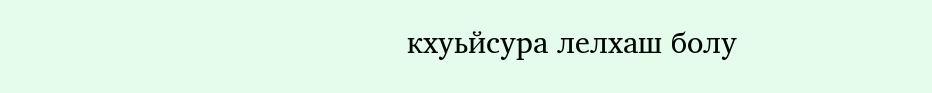кхуьйсура лелхаш болу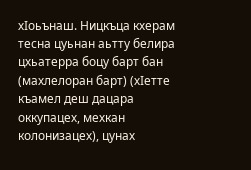хӀоьънаш. Ницкъца кхерам тесна цуьнан аьтту белира цхьатерра боцу барт бан (махлелоран барт) (хӀетте къамел деш дацара оккупацех, мехкан колонизацех), цунах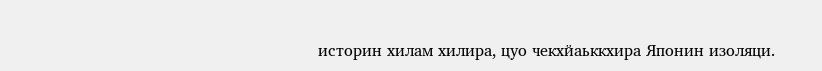историн хилам хилира, цуо чекхйаьккхира Японин изоляци.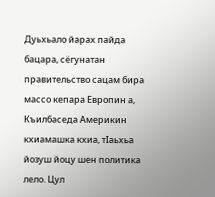Дуьхьало йарах пайда бацара, сёгунатан правительство сацам бира массо кепара Европин а, Къилбаседа Америкин кхиамашка кхиа, тӀаьхьа йозуш йоцу шен политика лело. Цул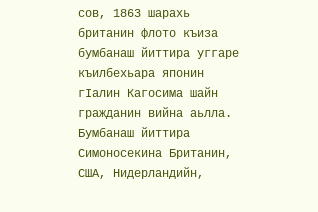сов, 1863 шарахь британин флото къиза бумбанаш йиттира уггаре къилбехьара японин гӀалин Кагосима шайн гражданин вийна аьлла. Бумбанаш йиттира Симоносекина Британин, США, Нидерландийн,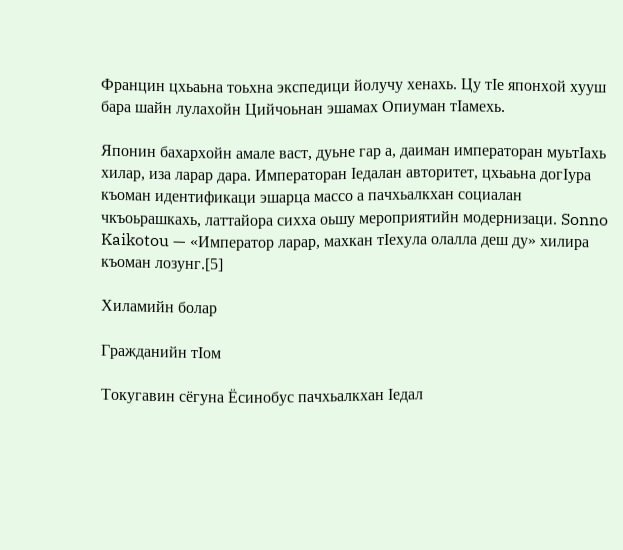Францин цхьаьна тоьхна экспедици йолучу хенахь. Цу тӀе японхой хууш бара шайн лулахойн Цийчоьнан эшамах Опиуман тӀамехь.

Японин бахархойн амале васт, дуьне гар а, даиман императоран муьтӀахь хилар, иза ларар дара. Императоран Ӏедалан авторитет, цхьаьна догӀура къоман идентификаци эшарца массо а пачхьалкхан социалан чкъоьрашкахь, латтайора сихха оьшу мероприятийн модернизаци. Sonno Kaikotou — «Император ларар, махкан тӀехула олалла деш ду» хилира къоман лозунг.[5]

Хиламийн болар

Гражданийн тӀом

Токугавин сёгуна Ёсинобус пачхьалкхан Ӏедал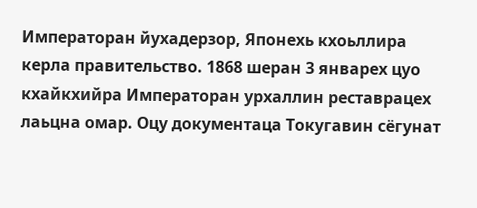Императоран йухадерзор, Японехь кхоьллира керла правительство. 1868 шеран 3 январех цуо кхайкхийра Императоран урхаллин реставрацех лаьцна омар. Оцу документаца Токугавин сёгунат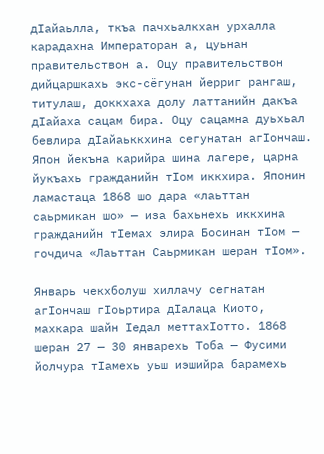дӀайаьлла, ткъа пачхьалкхан урхалла карадахна Императоран а, цуьнан правительствон а. Оцу правительствон дийцаршкахь экс-сёгунан йерриг рангаш, титулаш, доккхаха долу латтанийн дакъа дӀайаха сацам бира. Оцу сацамна дуьхьал бевлира дӀайаьккхина сегунатан агӀончаш. Япон йекъна карийра шина лагере, царна йукъахь гражданийн тӀом иккхира. Японин ламастаца 1868 шо дара «лаьттан саьрмикан шо» — иза бахьнехь иккхина гражданийн тӀемах элира Босинан тӀом — гочдича «Лаьттан Саьрмикан шеран тӀом».

Январь чекхболуш хиллачу сегнатан агӀончаш гӀоьртира дӀалаца Киото, махкара шайн Ӏедал меттахӀотто. 1868 шеран 27 — 30 январехь Тоба — Фусими йолчура тӀамехь уьш иэшийра барамехь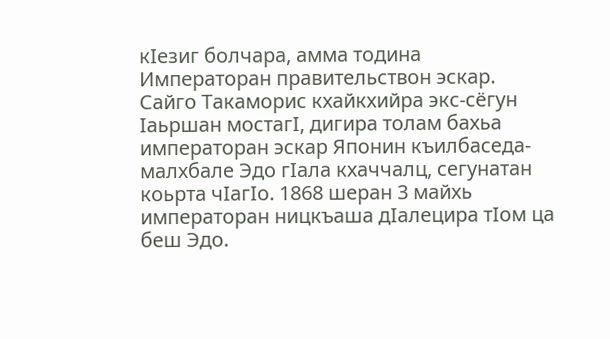кӀезиг болчара, амма тодина Императоран правительствон эскар. Сайго Такаморис кхайкхийра экс-сёгун Ӏаьршан мостагӀ, дигира толам бахьа императоран эскар Японин къилбаседа-малхбале Эдо гӀала кхаччалц, сегунатан коьрта чӀагӀо. 1868 шеран 3 майхь императоран ницкъаша дӀалецира тӀом ца беш Эдо.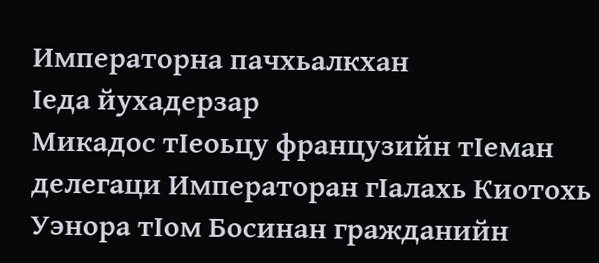Императорна пачхьалкхан
Ӏеда йухадерзар
Микадос тӀеоьцу французийн тӀеман
делегаци Императоран гӀалахь Киотохь
Уэнора тӀом Босинан гражданийн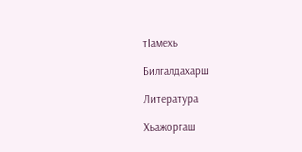тӀамехь

Билгалдахарш

Литература

Хьажоргаш